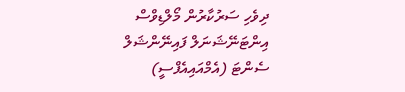ދިވެހި ސަރުކާރުން މޯލްޑިވްސް އިންޓަނޭޝަނަލް ފައިނޭންޝަލް ސެންޓަ (އެމްއައިއެފްސީ)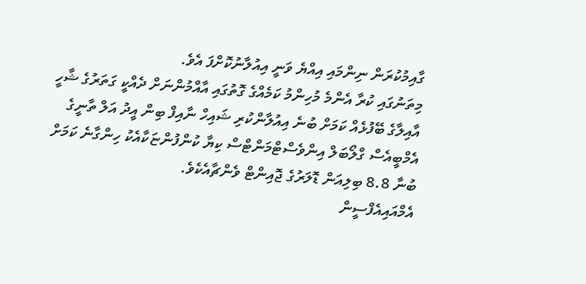ގާއިމުކުރަން ނިންމައި އިއްޔެ ވަނީ އިއުލާނުކޮށްފަ އެވެ.
މިތަނުގައި ކުރާ އެންމެ މުހިންމު ކަމެއްގެ ގޮތުގައި އާއްމުންނަށް ދެއްކީ ގަތަރުގެ ޝާހީ އާއިލާގެ ބޭފުޅެއް ކަމަށް ބުނެ އިއުލާންކުރި ޝައިހް ނާއިފް ބިން އީދު އަލް ތާނީގެ އެމްބީއެސް ގްލޯބަލް އިންވެސްޓްމަންޓްސް ކިޔާ ކުންފުންޏަކާއެކު ހިންގާނެ ކަމަށް ބުނާ 8.8 ބިލިއަން ޑޮލަރުގެ ޖޮއިންޓް ވެންޗާއެކެވެ.
އެމްއައިއެފްސީން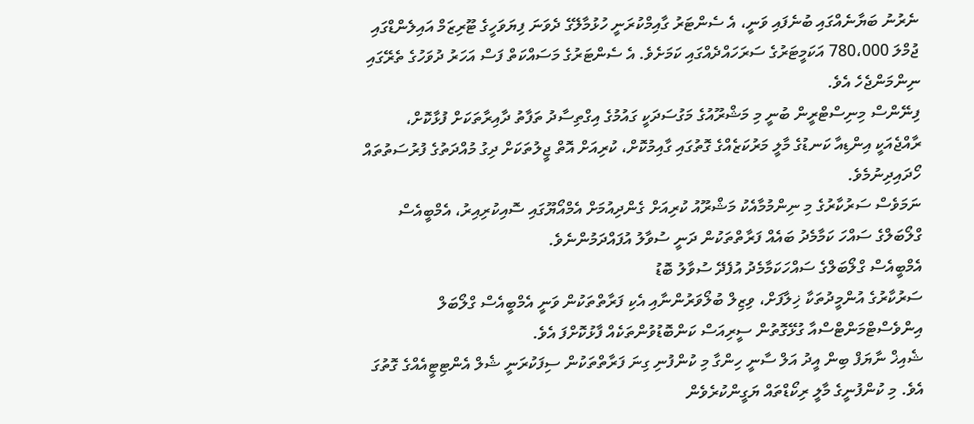ނެރުނު ބަޔާނެއްގައި ބުނެފައި ވަނީ، އެ ސެންޓަރު ގާއިމްކުރަނީ ހުޅުމާލޭގެ ދެވަނަ ފިޔަވަހީގެ ޓޫރިޒަމް އައިލެންޑްގައި ޖުމްލަ 780،000 އަކަމީޓަރުގެ ސަރަހައްދެއްގައި ކަމަށެވެ. އެ ސެންޓަރުގެ މަސައްކަތް ފަސް އަހަރު ދުވަހުގެ ތެރޭގައި ނިންމަންޖެހެ އެވެ.
ފިނޭންސް މިނިސްޓްރީން ބުނީ މި މަޝްރޫއުގެ މަގުސަދަކީ ގައުމުގެ އިގްތިސާދު ތަފާތު ދާއިރާތަކަށް ފުޅާކޮށް، ރާއްޖެއަކީ އިންޑިއާ ކަނޑުގެ މާލީ މަރުކަޒެއްގެ ގޮތުގައި ގާއިމުކޮށް، ކުރިއަށް އޮތް ޖީލުތަކަށް ދިގު މުއްދަތުގެ ފުރުސަތުތައް ހޯދައިދިނުމެވެ.
ނަމަވެސް ސަރުކާރުގެ މި ނިންމުމާއެކު މަޝްރޫއު ކުރިއަށް ގެންދިއުމަށް އެމްއޯޔޫގައި ސޮއިކުރިއިރު، އެމްބީއެސް ގްލޯބަލްގެ ސައްހަ ކަމާމެދު ބައެއް ފަރާތްތަކުން ދަނީ ސުވާލު އުފައްދަމުންނެވެ.
އެމްބީއެސް ގްލޯބަލްގެ ސައްހަކަމާމެދު އުފެދޭ ސުވާލު ބޮޑު
ސަރުކާރުގެ އުންމީދުތަކާ ޚިލާފަށް، ވިޒިލް ބުލޯވަރުންނާއި އެކި ފަރާތްތަކުން ވަނީ އެމްބީއެސް ގްލޯބަލް އިންވެސްޓްމަންޓްސްއާ ގުޅޭގޮތުން ސީރިއަސް ކަންބޮޑުވުންތަކެއް ފާޅުކޮށްފަ އެވެ.
ޝެއިޚް ނާޔަފް ބިން އީދު އަލް ސާނީ ހިންގާ މި ކުންފުނި ގިނަ ފަރާތްތަކުން ސިފަކުރަނީ ޝެލް އެންޓިޓީއެއްގެ ގޮތުގަ އެވެ. މި ކުންފުނީގެ މާލީ ރިކޯޑްތައް ޔަގީންކުރެވެން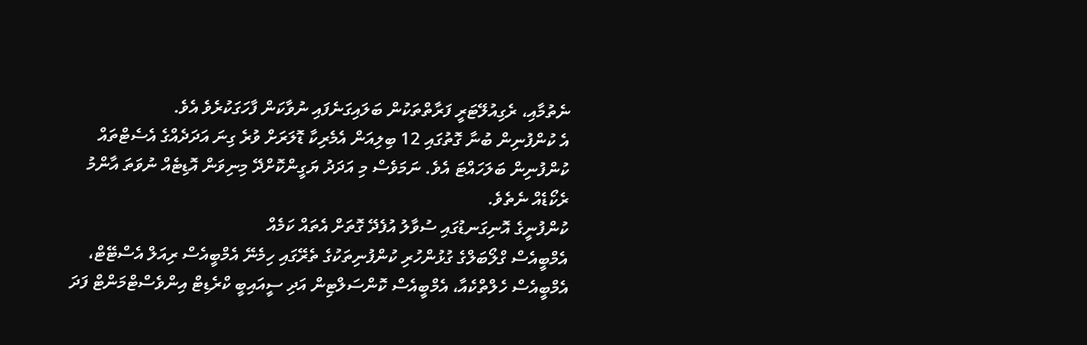ނެތުމާއި، ރެގިއުލޭޓަރީ ފަރާތްތަކުން ބަލައިގަނެފައި ނުވާކަން ފާހަގަކުރެވެ އެވެ.
އެ ކުންފުނިން ބުނާ ގޮތުގައި 12 ބިލިއަން އެމެރިކާ ޑޮލަރަށް ވުރެ ގިނަ އަދަދެއްގެ އެސެޓްތައް ކުންފުނިން ބަލަހައްޓަ އެވެ. ނަމަވެސް މި އަދަދު ޔަގީންކޮށްދޭ މިނިވަން އޮޑިޓެއް ނުވަތަ އާންމު ރެކޯޑެއް ނެތެވެ.
ކުންފުނީގެ އޮނިގަނޑުގައި ސުވާލު އުފެދޭ ގޮތަށް އެތައް ކަމެއް
އެމްބީއެސް ގްލޯބަލްގެ ގުޅުންހުރި ކުންފުނިތަކުގެ ތެރޭގައި ހިމެނޭ އެމްބީއެސް ރިއަލް އެސްޓޭޓް، އެމްބީއެސް ހެލްތްކެއާ، އެމްބީއެސް ކޮންސަލްޓިން އަދި ސީއައިބީ ކްރެޑިޓް އިންވެސްޓްމަންޓް ފަދަ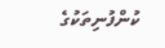ކުންފުނިތަކުގެ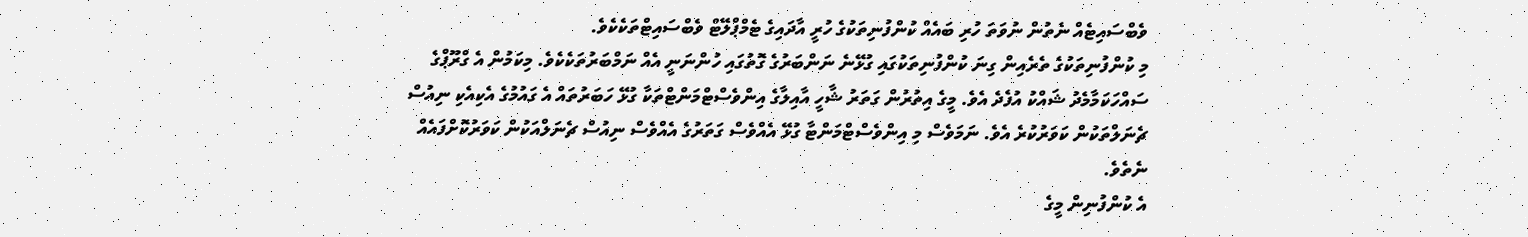ވެބްސައިޓެއް ނެތުން ނުވަތަ ހުރި ބައެއް ކުންފުނިތަކުގެ ހުރީ އާދައިގެ ޓެމްޕްލޭޓް ވެބްސައިޓްތަކެކެވެ.
މި ކުންފުނިތަކުގެ ތެރެއިން ގިނަ ކުންފުނިތަކުގައި ގުޅޭނެ ނަންބަރުގެ ގޮތުގައި ހުންނަނީ އެއް ނަމްބަރުތަކެކެވެ. މިކަމުން އެ ގްރޫޕްގެ ސައްހަކަމާމެދު ޝައްކު އުފެދެ އެވެ. މީގެ އިތުރުން ގަތަރު ޝާހީ އާއިލާގެ އިންވެސްޓްމަންޓްތަކާ ގުޅޭ ހަބަރުތައް އެ ގައުމުގެ އެކިއެކި ނިއުސް ޗެނަލްތަކުން ކަވަރުކުރެ އެވެ. ނަމަވެސް މި އިންވެސްޓްމަންޓާ ގުޅޭ އެއްވެސް ގަތަރުގެ އެއްވެސް ނިއުސް ޗެނަލްއަކުން ކަވަރުކޮށްފައެއް ނެތެވެ.
އެ ކުންފުނިން މީގެ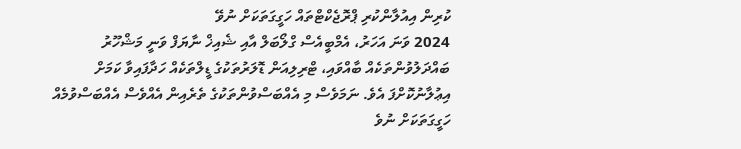ކުރިން އިއުލާންކުރި ޕްރޮޖެކްޓްތައް ހަގީގަތަކަށް ނުވޭ
2024 ވަނަ އަހަރު، އެމްބީއެސް ގްލޯބަލް އާއި ޝެއިޚް ނާޔަފް ވަނީ މަޝްހޫރު ބައްދަލުވުންތަކެއް ބާއްވައި، ޓްރިލިއަން ޑޮލަރުތަކުގެ ޑީލްތަކެއް ހަދާފައިވާ ކަމަށް އިޢުލާނުކޮށްފަ އެވެ. ނަމަވެސް މި އެއްބަސްވުންތަކުގެ ތެރެއިން އެއްވެސް އެއްބަސްވުމެއް ހަގީގަތަކަށް ނުވެ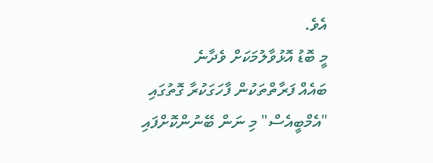އެވެ.
މީ ބޮޑު އޮޅުވާލުމަކަށް ވެދާނެ
ބައެއް ފަރާތްތަކުން ފާހަގަކުރާ ގޮތުގައި "އެމްބީއެސް" މި ނަން ބޭނުންކޮށްފައި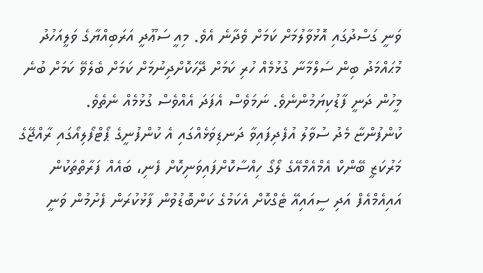ވަނީ ގަސްދުގައި އޮޅުވާލުމަށް ކަމަށް ވެދާނެ އެވެ. މިއީ ސަޢޫދީ އަރަބިއްޔާގެ ވަލީއަހުދު މުޙައްމަދު ބިން ސަލްމާނާ ގުޅުމެއް ހުރި ކަމަށް ދޭހަކޮށްދިނުމަށް ކަމަށް ބެލެވޭ ކަމަށް ބުނެ މީހުން ދަނީ ފާޑުކިޔަމުންނެވެ. ނަމަވެސް އެފަދަ އެއްވެސް ގުޅުމެއް ނެތެވެ.
ކުންފުންޏާ މެދު ސުވާލު އުފެދިފައިވާ ދަނޑިވަޅެއްގައި އެ ކުންފުނީގެ ޕޯޓްފޯލިއޯގައި ރާއްޖޭގެ މަރުކަޒީ ބޭންކް އެމްއެމްއޭގެ ލޯގޯ ހިއްސާކޮށްފައިވަނިކޮށް ފެނި، ބައެއް ފަރާތްތަކުން އައިއެމްއެފް އަދި ސީއައިއޭ ޓެގްކޮށް އެކަމުގެ ކަންބޮޑުވުން ފާޅުކުރަން ފެށުމުން ވަނީ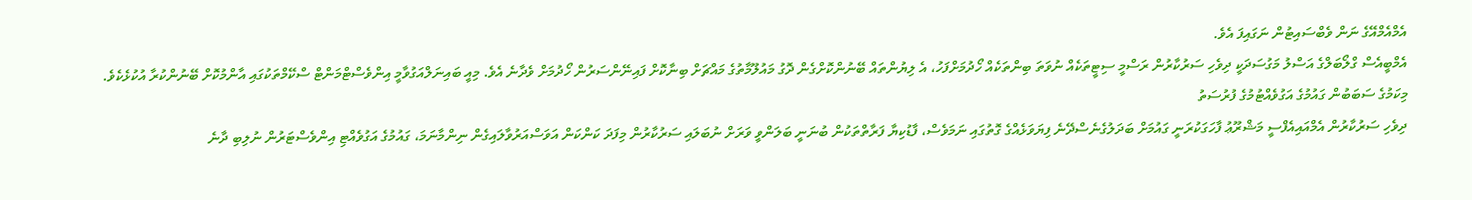އެމްއެމްއޭގެ ނަން ވެބްސައިޓުން ނަގައިފަ އެވެ.
އެމްބީއެސް ގްލޯބަލްގެ އަސްލު މަގުސަދަކީ ދިވެހި ސަރުކާރުން ރަސްމީ ސިޓީތަކެއް ނުވަތަ ބިންތަކެއް ހޯދުމަށްފަހު، އެ ލިޔުންތައް ބޭނުންކޮށްގެން ދޮގު މައުލޫމާތުގެ މައްޗަށް ބިނާކޮށް ފައިނޭންސަރުން ހޯދުމަށް ވެދާނެ އެވެ. މިއީ ބައިނަލްއަގުވާމީ އިންވެސްޓްމަންޓް ސްކޭމްތަކުގައި އާންމުކޮށް ބޭނުންކުރާ އުކުޅެކެވެ.
މިކަމުގެ ސަބަބުން ގައުމުގެ އަގުވެއްޓުމުގެ ފުރުސަތު
ދިވެހި ސަރުކާރުން އެމްއައިއެފްސީ މަޝްރޫޢު ފާހަގަކުރަނީ ގައުމަށް ބަދަލުގެނެސްދޭނެ ފިޔަވަޅެއްގެ ގޮތުގައި ނަމަވެސް، ފާޑުކިޔާ ފަރާތްތަކުން ބުނަނީ ބަލަންވީ ވަރަށް ނުބަލައި ސަރުކާރުން މިފަދަ ކަންކަން އަވަސްއަރުވާލައިގެން ނިންމާނަމަ، ގައުމުގެ އަގުވެއްޓި އިންވެސްޓަރުން ނުލިބި ދާނެ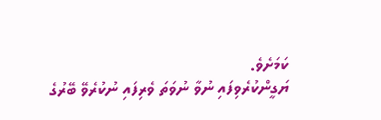ކަމަށެވެ.
ޔަގީންކުރެވިފައި ނުވާ ނުވަތަ ވެރިފައި ނުކުރެވޭ ބޭރުގެ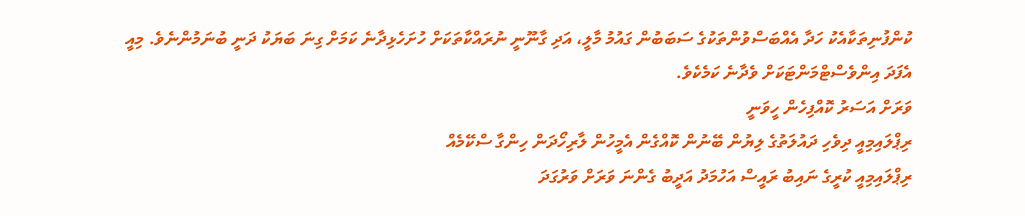ކުންފުނިތަކާއެކު ހަދާ އެއްބަސްވުންތަކުގެ ސަބަބުން ގައުމު މާލީ، އަދި ގާނޫނީ ނުރައްކާތަކަށް ހުށަހެޅިދާނެ ކަމަށް ގިނަ ބަޔަކު ދަނީ ބުނަމުންނެވެ. މިއީ އެފަދަ އިންވެސްޓްމަންޓަކަށް ވެދާނެ ކަމެކެވެ.
ވަރަށް އަސަރު ކޮއްފިހެން ހީވަނީ
ރިޕްލައިމިއީ ދިވެހި ދައުލަތުގެ ލިޔުން ބޭނުން ކޮއްގެން އެމީހުން ލާރިހޯދަން ހިންގާ ސްކޭމެއް
ރިޕްލައިމިއީ ކުރީގެ ނައިބު ރައީސް އަހުމަދު އަދީބު ގެންނަ ވަރަށް ވަރުގަދަ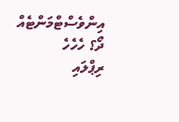އިންވެސްޓްމަންޓެއް ދޯ؟ ހެހެހެ
ރިޕްލައި